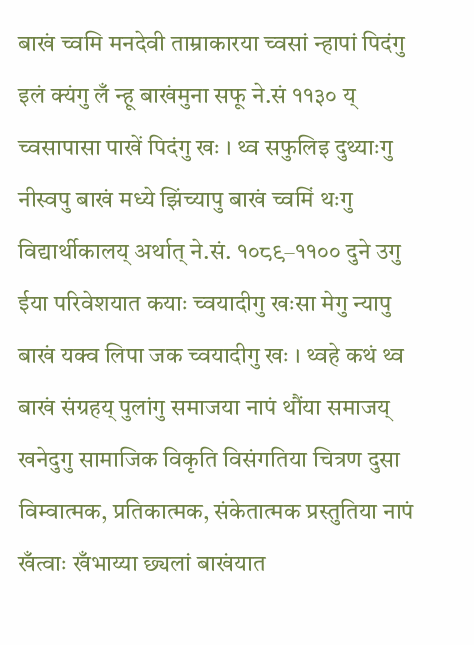बाखं च्वमि मनदेवी ताम्राकारया च्वसां न्हापां पिदंगु इलं क्यंगु लँ न्हू बाखंमुना सफू ने.सं ११३० य् च्वसापासा पाखें पिदंगु खः । थ्व सफुलिइ दुथ्याःगु नीस्वपु बाखं मध्ये झिंच्यापु बाखं च्वमिं थःगु विद्यार्थीकालय् अर्थात् ने.सं. १०८९–११०० दुने उगु ईया परिवेशयात कयाः च्वयादीगु खःसा मेगु न्यापु बाखं यक्व लिपा जक च्वयादीगु खः । थ्वहे कथं थ्व बाखं संग्रहय् पुलांगु समाजया नापं थौंया समाजय् खनेदुगु सामाजिक विकृति विसंगतिया चित्रण दुसा विम्वात्मक, प्रतिकात्मक, संकेतात्मक प्रस्तुतिया नापं खँत्वाः खँभाय्या छ्यलां बाखंयात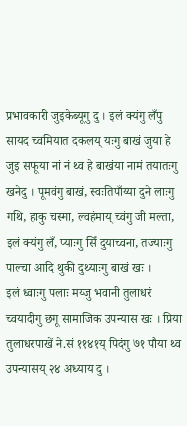प्रभावकारी जुइकेब्यूगु दु । इलं क्यंगु लँपु सायद च्वमियात दकलय् यःगु बाखं जुया हे जुइ सफूया नां नं थ्व हे बाखंया नामं तयातःगु खनेदु । पूमवंगु बाखं, स्वःतिपाँय्या दुने लाःगु गथि, हाकु चस्मा, ल्वहंमाय् च्वंगु जी मल्ता, इलं क्यंगु लँ, प्याःगु सिँ दुयाच्वना, तज्याःगु पाल्चा आदि थुकी दुथ्याःगु बाखं खः ।
इलं ध्वाःगु पलाः मय्जु भवानी तुलाधरं च्वयादीगु छगू सामाजिक उपन्यास खः । प्रिया तुलाधरपाखें ने.सं ११४१य् पिदंगु ७१ पौया थ्व उपन्यासय् २४ अध्याय दु ।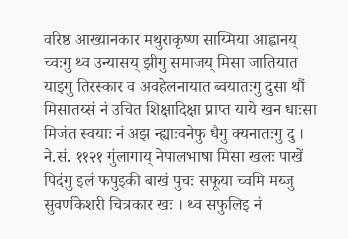वरिष्ठ आख्यानकार मथुराकृष्ण साय्मिया आह्वानय् च्वःगु थ्व उन्यासय् झीगु समाजय् मिसा जातियात याइगु तिरस्कार व अवहेलनायात ब्वयातःगु दुसा थौं मिसातय्सं नं उचित शिक्षादिक्षा प्राप्त याये खन धाःसा मिजंत स्वयाः नं अझ न्ह्याःवनेफु धैगु क्यनातःगु दु ।
ने.सं. ११२१ गुंलागाय् नेपालभाषा मिसा खलः पाखें पिदंगु इलं फपुइकी बाखं पुचः सफूया च्वमि मय्जु सुवर्णकेशरी चित्रकार खः । थ्व सफुलिइ नं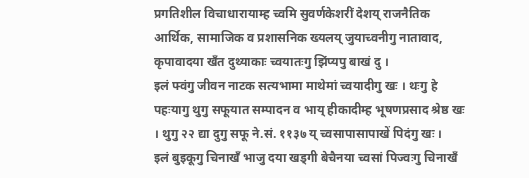प्रगतिशील विचाधारायाम्ह च्वमि सुवर्णकेशरीं देशय् राजनैतिक आर्थिक, सामाजिक व प्रशासनिक ख्यलय् जुयाच्वनीगु नातावाद, कृपावादया खँत दुथ्याकाः च्वयातःगु झिंप्यपु बाखं दु ।
इलं फ्वंगु जीवन नाटक सत्यभामा माथेमां च्वयादीगु खः । थःगु हे पहःयागु थुगु सफूयात सम्पादन व भाय् हीकादीम्ह भूषणप्रसाद श्रेष्ठ खः । थुगु २२ द्या दुगु सफू ने.सं. ११३७ य् च्वसापासापाखें पिदंगु खः ।
इलं बुइकूगु चिनाखँ भाजु दया खड्गी बेचैनया च्वसां पिज्वःगु चिनाखँ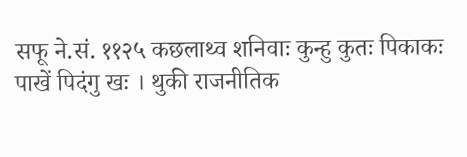सफू ने.सं. ११२५ कछलाथ्व शनिवाः कुन्हु कुतः पिकाकः पाखें पिदंगु खः । थुकी राजनीतिक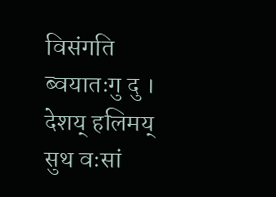विसंगति ब्वयातःगु दु । देशय् हलिमय् सुथ वःसां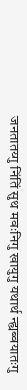जनतातय्गु निंतिं सुथ मवःनिगु खायुगु यथार्थ न्ह्यब्वयातःगु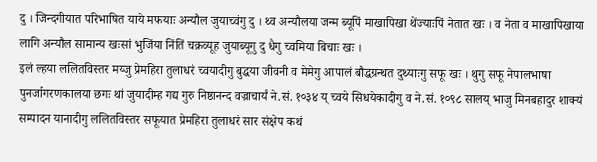दु । जिन्दगीयात परिभाषित याये मफयाः अन्यौल जुयाच्वंगु दु । थ्व अन्यौलया जन्म ब्यूपिं माखापिखा थेंज्याःपिं नेतात खः । व नेता व माखापिखाया लागि अन्यौल सामान्य खःसां भुजिंया निंतिं चक्रव्यूह जुयाब्यूगु दु धैगु च्वमिया बिचाः खः ।
इलं ल्हया ललितविस्तर मय्जु प्रेमहिरा तुलाधरं च्वयादीगु बुद्धया जीवनी व मेमेगु आपालं बौद्धग्रन्थत दुथ्याःगु सफू खः । थुगु सफू नेपालभाषा पुनर्जागरणकालया छगः थां जुयादीम्ह गद्य गुरु निष्ठानन्द वज्राचार्यं ने.सं. १०३४ य् च्वये सिधयेकादीगु व ने.सं. १०९८ सालय् भाजु मिनबहादुर शाक्यं सम्पादन यानादीगु ललितविस्तर सफूयात प्रेमहिरा तुलाधरं सार संक्षेप कथं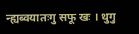न्ह्यब्वयातःगु सफू खः । थुगु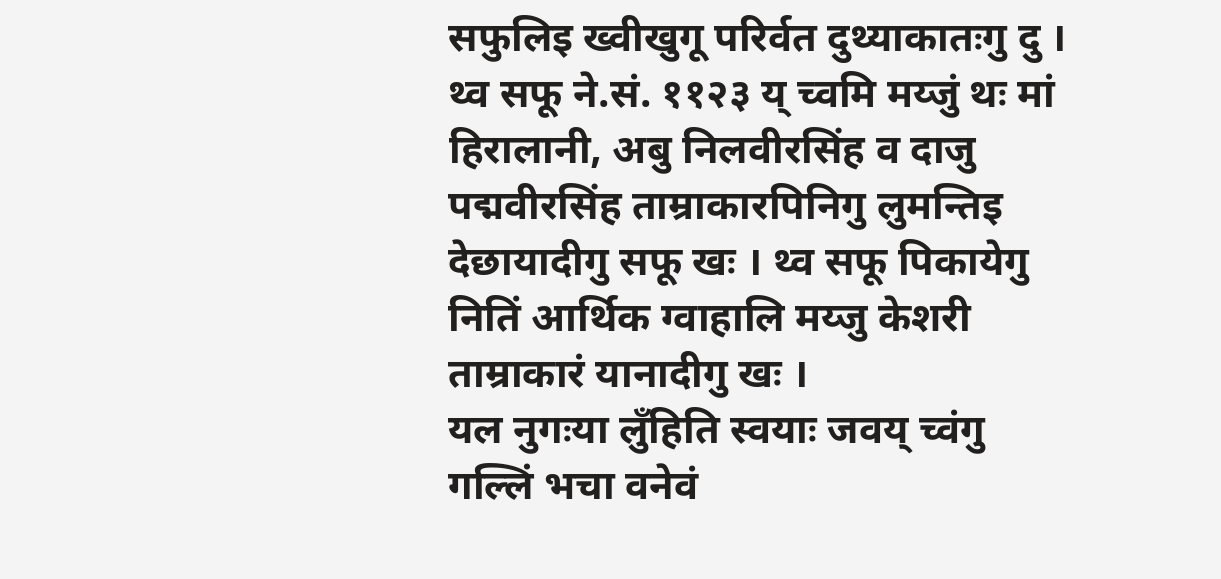सफुलिइ ख्वीखुगू परिर्वत दुथ्याकातःगु दु । थ्व सफू ने.सं. ११२३ य् च्वमि मय्जुं थः मां हिरालानी, अबु निलवीरसिंह व दाजु पद्मवीरसिंह ताम्राकारपिनिगु लुमन्तिइ देछायादीगु सफू खः । थ्व सफू पिकायेगु नितिं आर्थिक ग्वाहालि मय्जु केशरी ताम्राकारं यानादीगु खः ।
यल नुगःया लुँहिति स्वयाः जवय् च्वंगु गल्लिं भचा वनेवं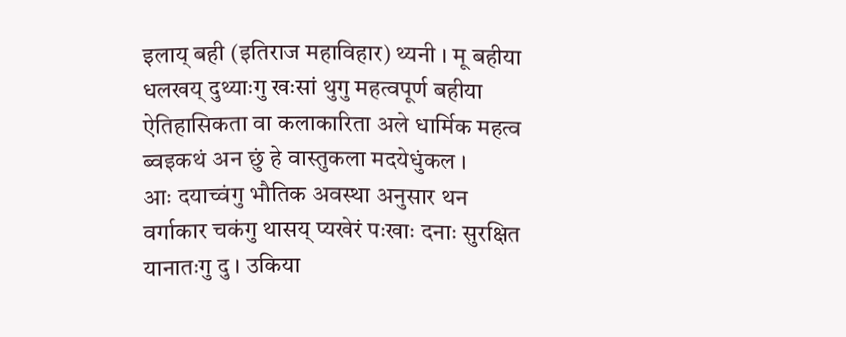इलाय् बही (इतिराज महाविहार) थ्यनी । मू बहीया धलखय् दुथ्याःगु खःसां थुगु महत्वपूर्ण बहीया ऐतिहासिकता वा कलाकारिता अले धार्मिक महत्व ब्वइकथं अन छुं हे वास्तुकला मदयेधुंकल ।
आः दयाच्वंगु भौतिक अवस्था अनुसार थन वर्गाकार चकंगु थासय् प्यखेरं पःखाः दनाः सुरक्षित यानातःगु दु । उकिया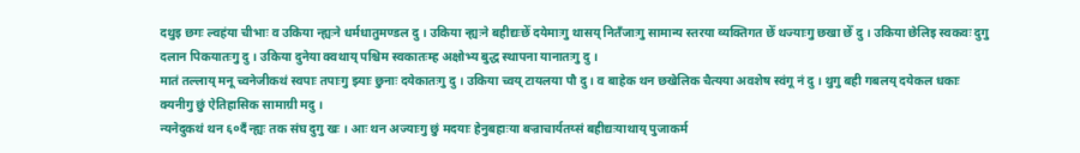दथुइ छगः ल्वहंया चीभाः व उकिया न्ह्यःने धर्मधातुमण्डल दु । उकिया न्ह्यःने बहीद्यःछेँ दयेमाःगु थासय् नितँजाःगु सामान्य स्तरया व्यक्तिगत छेँ थज्याःगु छखा छेँ दु । उकिया छेलिइ स्वकवः दुगु दलान पिकयातःगु दु । उकिया दुनेया क्वथाय् पश्चिम स्वकातःम्ह अक्षोभ्य बुद्ध स्थापना यानातःगु दु ।
मातं तल्लाय् मनू च्वनेजीकथं स्वपाः तपाःगु झ्याः छुनाः दयेकातःगु दु । उकिया च्वय् टायलया पौ दु । व बाहेक थन छखेलिक चैत्यया अवशेष स्वंगू नं दु । थुगु बही गबलय् दयेकल धकाः क्यनीगु छुं ऐतिहासिक सामाग्री मदु ।
न्यनेदुकथं थन ६०दँ न्ह्यः तक संघ दुगु खः । आः थन अज्याःगु छुं मदयाः हेनुबहाःया बज्राचार्यतय्सं बहीद्यःयाथाय् पुजाकर्म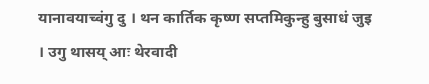यानावयाच्वंगु दु । थन कार्तिक कृष्ण सप्तमिकुन्हु बुसाधं जुइ । उगु थासय् आः थेरवादी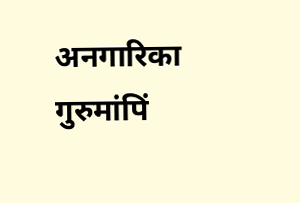अनगारिका गुरुमांपिं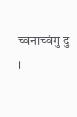च्वनाच्वंगु दु ।